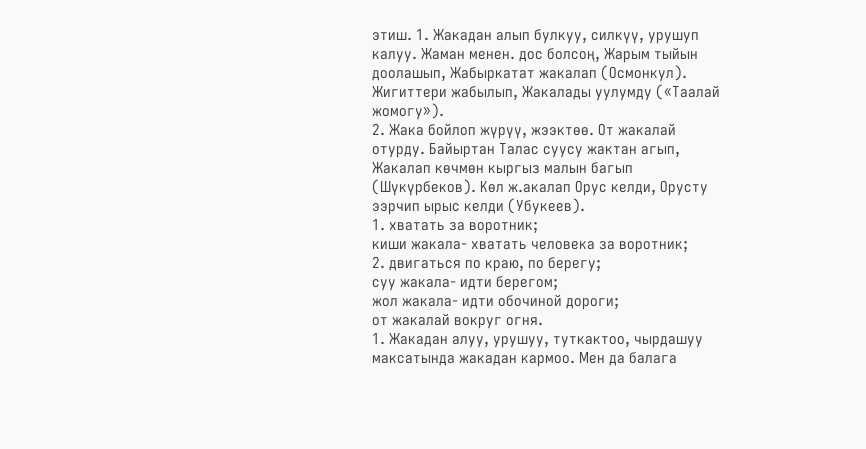этиш. 1. Жакадан алып булкуу, силкүү, урушуп калуу. Жаман менен. дос болсоң, Жарым тыйын доолашып, Жабыркатат жакалап (Осмонкул). Жигиттери жабылып, Жакалады уулумду («Таалай жомогу»).
2. Жака бойлоп жүрүү, жээктөө. От жакалай отурду. Байыртан Талас суусу жактан агып, Жакалап көчмөн кыргыз малын багып (Шүкүрбеков). Көл ж.акалап Орус келди, Орусту ээрчип ырыс келди (Убукеев).
1. хватать за воротник;
киши жакала- хватать человека за воротник;
2. двигаться по краю, по берегу;
суу жакала- идти берегом;
жол жакала- идти обочиной дороги;
от жакалай вокруг огня.
1. Жакадан алуу, урушуу, туткактоо, чырдашуу максатында жакадан кармоо. Мен да балага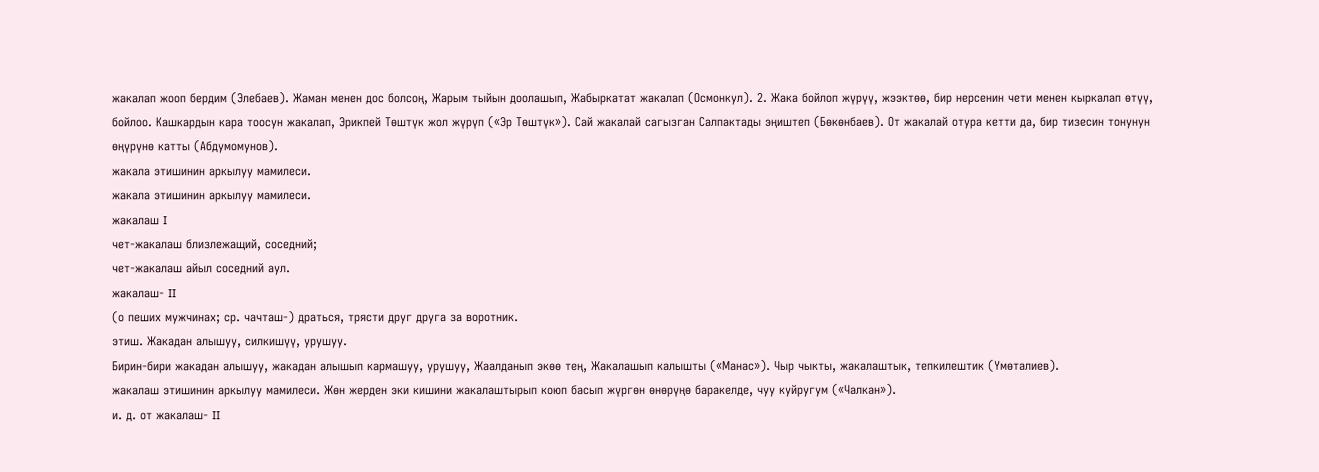жакалап жооп бердим (Элебаев). Жаман менен дос болсоң, Жарым тыйын доолашып, Жабыркатат жакалап (Осмонкул). 2. Жака бойлоп жүрүү, жээктөө, бир нерсенин чети менен кыркалап өтүү, бойлоо. Кашкардын кара тоосун жакалап, Эрикпей Төштүк жол жүрүп («Эр Төштүк»). Сай жакалай сагызган Салпактады эңиштеп (Бөкөнбаев). От жакалай отура кетти да, бир тизесин тонунун өңүрүнө катты (Абдумомунов).
жакала этишинин аркылуу мамилеси.
жакала этишинин аркылуу мамилеси.
жакалаш I
чет-жакалаш близлежащий, соседний;
чет-жакалаш айыл соседний аул.
жакалаш- II
(о пеших мужчинах; ср. чачташ-) драться, трясти друг друга за воротник.
этиш. Жакадан алышуу, силкишүү, урушуу.
Бирин-бири жакадан алышуу, жакадан алышып кармашуу, урушуу, Жаалданып экөө тең, Жакалашып калышты («Манас»). Чыр чыкты, жакалаштык, тепкилештик (Үмөталиев).
жакалаш этишинин аркылуу мамилеси. Жөн жерден эки кишини жакалаштырып коюп басып жүргөн өнөрүңө баракелде, чуу куйругум («Чалкан»).
и. д. от жакалаш- II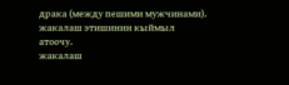драка (между пешими мужчинами).
жакалаш этишинин кыймыл атоочу.
жакалаш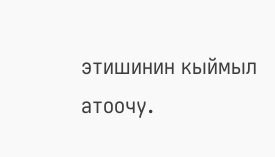этишинин кыймыл атоочу.